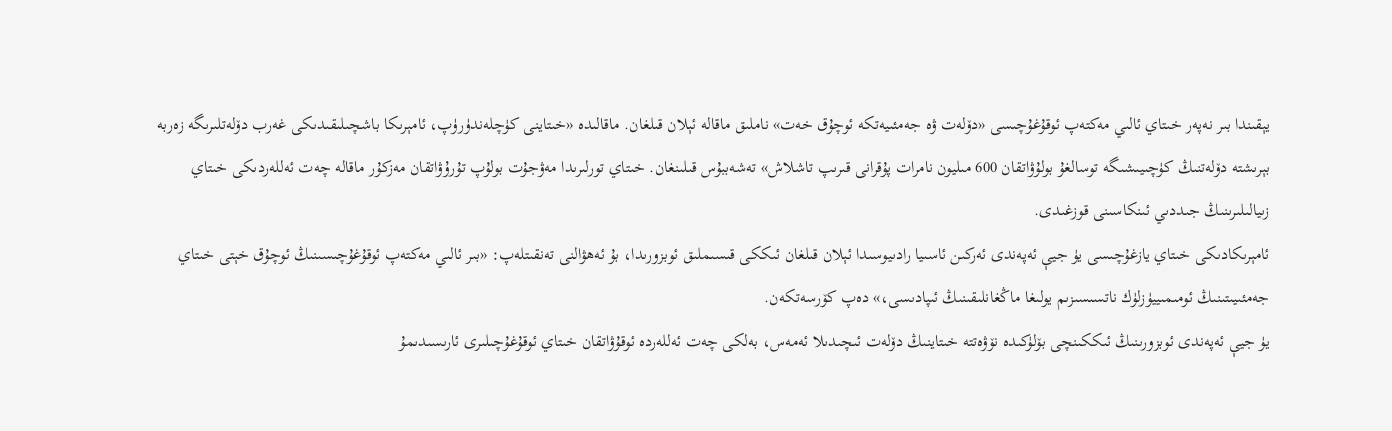يېقىندا بىر نەپەر خىتاي ئالىي مەكتەپ ئوقۇغۇچىسى «دۆلەت ۋە جەمئىيەتكە ئوچۇق خەت» ناملىق ماقالە ئېلان قىلغان. ماقالىدە «خىتاينى كۈچلەندۈرۈپ، ئامېرىكا باشچىلىقىدىكى غەرب دۆلەتلىرىگە زەربە بېرىشتە دۆلەتنىڭ كۈچىيىشىگە توسالغۇ بولۇۋاتقان 600 مىليون نامرات پۇقرانى قىرىپ تاشلاش» تەشەببۇس قىلىنغان. خىتاي تورلىرىدا مەۋجۇت بولۇپ تۇرۇۋاتقان مەزكۇر ماقالە چەت ئەللەردىكى خىتاي زىيالىلىرىنىڭ جىددىي ئىنكاسىنى قوزغىدى.
ئامېرىكادىكى خىتاي يازغۇچىسى يۈ جيې ئەپەندى ئەركىن ئاسىيا رادىيوسىدا ئېلان قىلغان ئىككى قىسىملىق ئوبزورىدا، بۇ ئەھۋالنى تەنقىتلەپ: «بىر ئالىي مەكتەپ ئوقۇغۇچىسىنىڭ ئوچۇق خېتى خىتاي جەمئىيىتىنىڭ ئومىمىييۈزلۈك ناتسىسىزىم يولىغا ماڭغانلىقىنىڭ ئىپادىسى،» دەپ كۆرسەتكەن.
يۈ جيې ئەپەندى ئوبزورىنىڭ ئىككىنچى بۆلۈكىدە نۆۋەتتە خىتاينىڭ دۆلەت ئىچىدىلا ئەمەس، بەلكى چەت ئەللەردە ئوقۇۋاتقان خىتاي ئوقۇغۇچىلىرى ئارىسىدىمۇ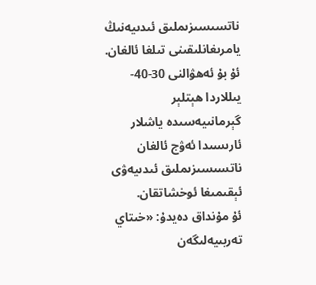ناتسىسىزىملىق ئىدىيەنىڭ يامرىغانلىقىنى تىلغا ئالغان. ئۇ بۇ ئەھۋالنى 30-40-يىللاردا ھېتلېر گېرمانىيەسىدە ياشلار ئارىسىدا ئەۋج ئالغان ناتسىسىزىملىق ئىدىيەۋى ئېقىمىغا ئوخشاتقان.
ئۇ مۇنداق دەيدۇ: «خىتاي تەربىيەلىگەن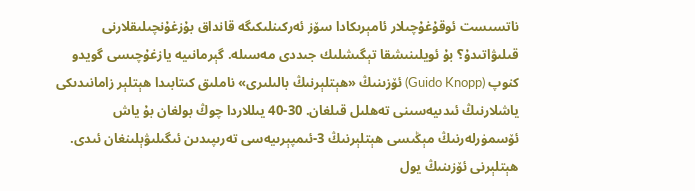ناتسىست ئوقۇغۇچىلار ئامېرىكادا سۆز ئەركىنلىكىگە قانداق بۇزغۇنچىلىقلارنى قىلىۋاتىدۇ؟ بۇ ئويلىنىشقا تېگىشلىك جىددى مەسىلە. گېرمانىيە يازغۇچىسى گويدو كنوپ (Guido Knopp) ئۆزىنىڭ «ھېتلېرنىڭ بالىلىرى» ناملىق كىتابىدا ھېتلېر زامانىدىكى ياشلارنىڭ ئىدىيەسىنى تەھلىل قىلغان. 30-40 يىللاردا چوڭ بولغان بۇ ياش ئۆسمۈرلەرنىڭ مېڭىسى ھېتلېرنىڭ 3-ئىمپېرىيەسى تەرىپىدىن ئىگىلىۋېلىنغان ئىدى. ھېتلېرنى ئۆزىنىڭ يول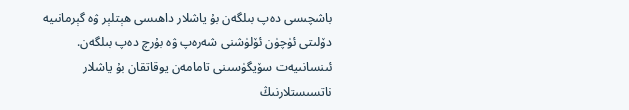باشچىسى دەپ بىلگەن بۇ ياشلار داھىسى ھېتلېر ۋە گېرمانىيە دۆلىتى ئۈچۈن ئۆلۈشنى شەرەپ ۋە بۇرچ دەپ بىلگەن. ئىنسانىيەت سۆيگۈسىنى تامامەن يوقاتقان بۇ ياشلار ناتسىستلارنىڭ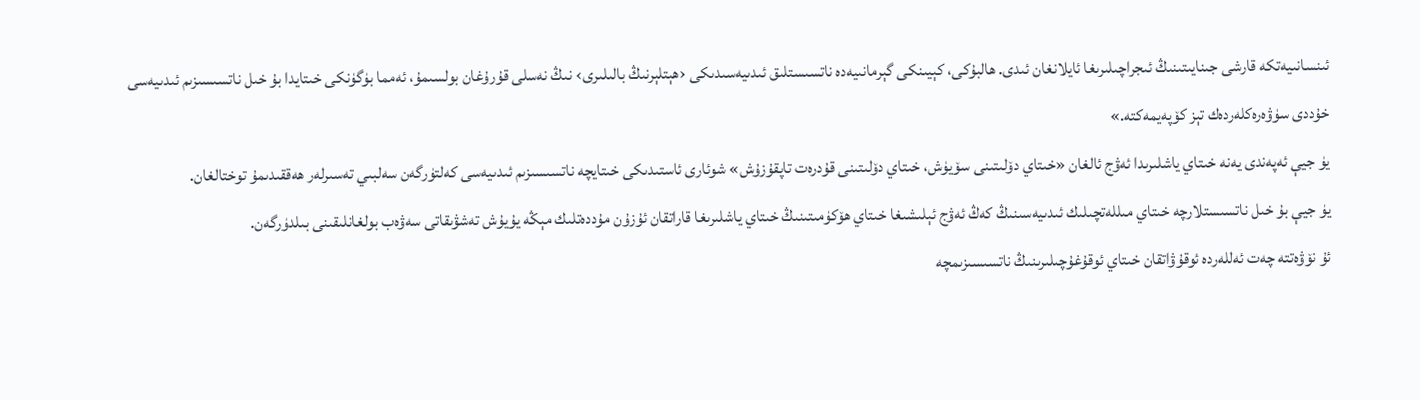ئىنسانىيەتكە قارشى جىنايىتىنىڭ ئىجراچىلىرىغا ئايلانغان ئىدى. ھالبۇكى، كېيىنكى گېرمانىيەدە ناتسىستلىق ئىدىيەسىدىكى ‹ھېتلېرنىڭ بالىلىرى› نىڭ نەسلى قۇرۇغان بولسىمۇ، ئەمما بۈگۈنكى خىتايدا بۇ خىل ناتسىسىزىم ئىدىيەسى خۇددى سۈۋەرەكلەردەك تېز كۆپەيمەكتە.»
يۈ جيې ئەپەندى يەنە خىتاي ياشلىرىدا ئەۋج ئالغان «خىتاي دۆلىتىنى سۆيۈش، خىتاي دۆلىتىنى قۇدرەت تاپقۇزۇش» شوئارى ئاستىدىكى خىتايچە ناتسىسىزىم ئىدىيەسى كەلتۈرگەن سەلبىي تەسىرلەر ھەققىدىمۇ توختالغان.
يۈ جيې بۇ خىل ناتسىستلارچە خىتاي مىللەتچىلىك ئىدىيەسىنىڭ كەڭ ئەۋج ئېلىشىغا خىتاي ھۆكۈمىتىنىڭ خىتاي ياشلىرىغا قاراتقان ئۇزۇن مۇددەتلىك مېڭە يۇيۇش تەشۋىقاتى سەۋەب بولغانلىقىنى بىلدۈرگەن.
ئۇ نۆۋەتتە چەت ئەللەردە ئوقۇۋاتقان خىتاي ئوقۇغۇچىلىرىنىڭ ناتسىسىزىمچە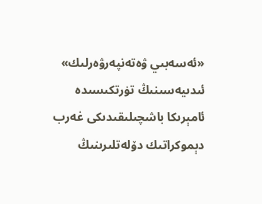«ئەسەبىي ۋەتەنپەرۋەرلىك» ئىدىيەسىنىڭ تۈرتكىسىدە ئامېرىكا باشچىلىقىدىكى غەرب دېموكراتىك دۆلەتلىرىنىڭ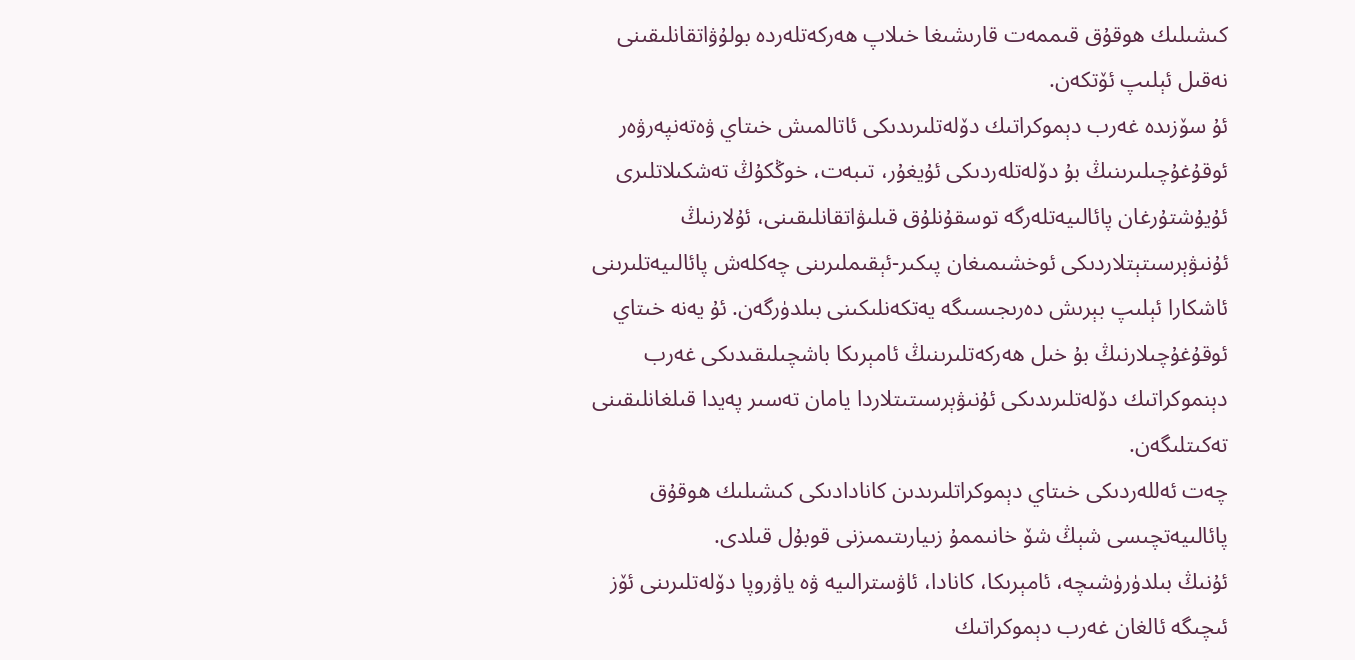كىشىلىك ھوقۇق قىممەت قارىشىغا خىلاپ ھەركەتلەردە بولۇۋاتقانلىقىنى نەقىل ئېلىپ ئۆتكەن.
ئۇ سۆزىدە غەرب دېموكراتىك دۆلەتلىرىدىكى ئاتالمىش خىتاي ۋەتەنپەرۋەر ئوقۇغۇچىلىرىنىڭ بۇ دۆلەتلەردىكى ئۇيغۇر، تىبەت، خوڭكۇڭ تەشكىلاتلىرى ئۇيۇشتۇرغان پائالىيەتلەرگە توسقۇنلۇق قىلىۋاتقانلىقىنى، ئۇلارنىڭ ئۇنىۋېرسىتېتلاردىكى ئوخشىمىغان پىكىر-ئېقىملىرىنى چەكلەش پائالىيەتلىرىنى ئاشكارا ئېلىپ بېرىش دەرىجىسىگە يەتكەنلىكىنى بىلدۈرگەن. ئۇ يەنە خىتاي ئوقۇغۇچىلارنىڭ بۇ خىل ھەركەتلىرىنىڭ ئامېرىكا باشچىلىقىدىكى غەرب دېنموكراتىك دۆلەتلىرىدىكى ئۇنىۋېرسىتىتلاردا يامان تەسىر پەيدا قىلغانلىقىنى تەكىتلىگەن.
چەت ئەللەردىكى خىتاي دېموكراتلىرىدىن كانادادىكى كىشىلىك ھوقۇق پائالىيەتچىسى شېڭ شۆ خانىممۇ زىيارىتىمىزنى قوبۇل قىلدى.
ئۇنىڭ بىلدۈرۈشىچە، ئامېرىكا، كانادا، ئاۋسترالىيە ۋە ياۋروپا دۆلەتلىرىنى ئۆز ئىچىگە ئالغان غەرب دېموكراتىك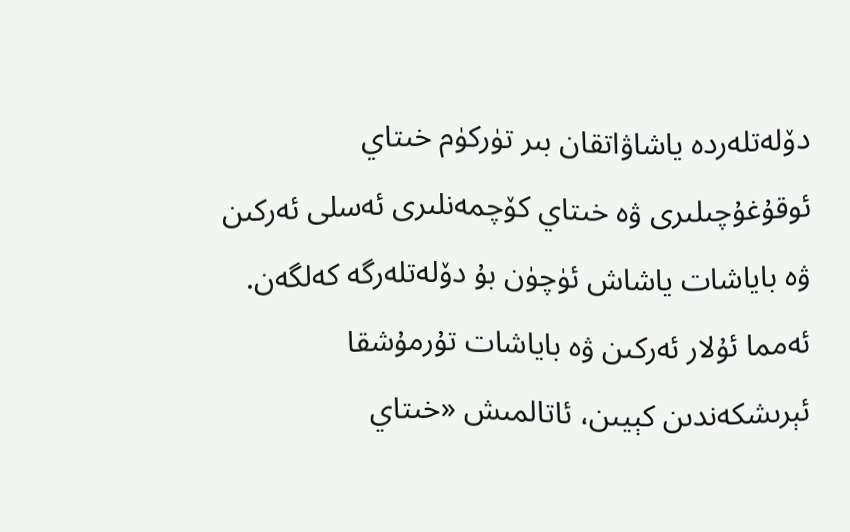دۆلەتلەردە ياشاۋاتقان بىر تۈركۈم خىتاي ئوقۇغۇچىلىرى ۋە خىتاي كۆچمەنلىرى ئەسلى ئەركىن ۋە باياشات ياشاش ئۈچۈن بۇ دۆلەتلەرگە كەلگەن. ئەمما ئۇلار ئەركىن ۋە باياشات تۇرمۇشقا ئېرىشكەندىن كېيىن، ئاتالمىش «خىتاي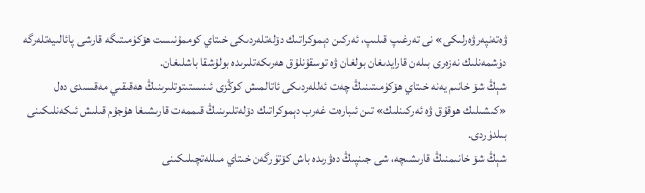ۋەتەنپەرۋەرلىكى» نى تەرغىپ قىلىپ، ئەركىن دېموكراتىك دۆلەتلەردىكى خىتاي كوممۇنىست ھۆكۈمىتىگە قارشى پائالىيەتلەرگە دۈشمەنلىك نەزەرى بىلەن قارايدىغان بولغان ۋە توسقۇنلۇق ھەرىكەتلىرىدە بولۇشقا باشلىغان.
شېڭ شۆ خانىم يەنە خىتاي ھۆكۈمىتىنىڭ چەت ئەللەردىكى ئاتالمىش كوڭزى ئىنىستىتوتلىرىنىڭ ھەقىقىي مەقسىدى دەل «كىشىلىك ھوقۇق ۋە ئەركىنلىك» تىن ئىبارەت غەرب دېموكراتىك دۆلەتلىرىنىڭ قىممەت قارىشىغا ھۇجۇم قىلىش ئىكەنلىكىنى بىلدۈردى.
شېڭ شۆ خانىمنىڭ قارىشىچە، شى جىنپىڭ دەۋرىدە باش كۆتۈرگەن خىتاي مىللەتچىلىكىنى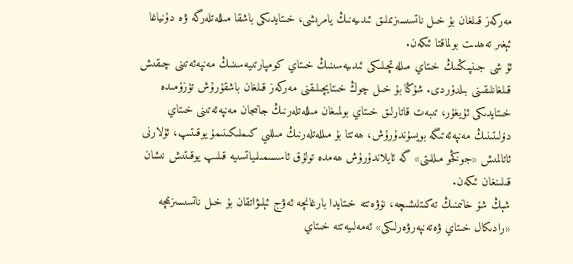مەركەز قىلغان بۇ خىل ناتسىسىزىملىق ئىدىيەنىڭ يامرىشى، خىتايدىكى باشقا مىللەتلەرگە ۋە دۇنياغا ئېغىر تەھدىت بولماقتا ئىكەن.
ئۇ شى جىنپىڭنىڭ خىتاي مىللەتچىلىكى ئىدىيەسىنىڭ خىتاي كومپارتىيەسىنىڭ مەنپەئەتىنى چىقىش قىلغانلىقىنى بىلدۈردى. شۇڭا بۇ خىل چوڭ خىتايچىلىقنى مەركەز قىلغان باشقۇرۇش تۈزۈمىدە خىتايدىكى ئۇيغۇر، تىبەت قاتارلىق خىتاي بولمىغان مىللەتلەرنىڭ جانىجان مەنپەئەتىنى خىتاي دۆلىتىنىڭ مەنپەئەتىگە بويسۇندۇرۇش، ھەتتا بۇ مىللەتلەرنىڭ مىللىي كىملىكىنىمۇ يوقىتىپ، ئۇلارنى ئاتالمىش «جوڭخو مىللىتى» گە ئايلاندۇرۇش ھەمدە تولۇق ئاسسىمىلىياتسىيە قىلىپ يوقىتىش نىشان قىلىنغان ئىكەن.
شېڭ شۆ خانىمنىڭ تەكىتلىشىچە، نۆۋەتتە خىتايدا بارغانچە ئەۋج ئېلىۋاتقان بۇ خىل ناتسىسىزىمچە «رادىكال خىتاي ۋەتەنپەرۋەرلىكى» ئەمەلىيەتتە خىتاي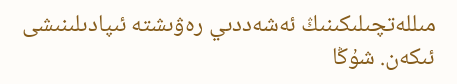مىللەتچىلىكىنىڭ ئەشەددىي رەۋىشتە ئىپادىلىنىشى ئىكەن. شۇڭا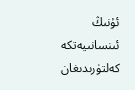ئۇنىڭ ئىنسانىيەتكە كەلتۈرىدىغان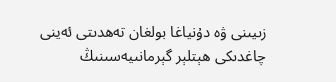زىيىنى ۋە دۇنياغا بولغان تەھدىتى ئەينى چاغدىكى ھېتلېر گېرمانىيەسىنىڭ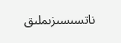ناتسىسىزىملىق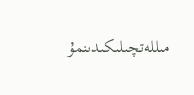مىللەتچىلىكىدىنمۇ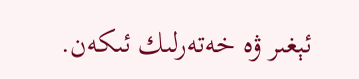ئېغىر ۋە خەتەرلىك ئىكەن.